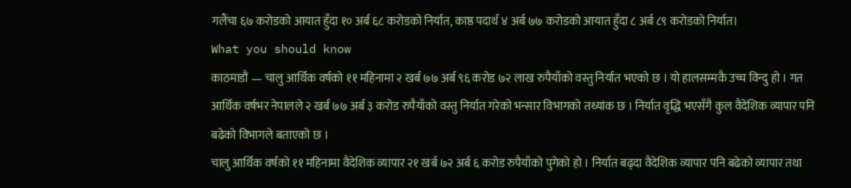गलैंचा ६७ करोडको आयात हुँदा १० अर्ब ६८ करोडको निर्यात, काष्ठ पदार्थ ४ अर्ब ७७ करोडको आयात हुँदा ८ अर्ब ८९ करोडको निर्यात।
What you should know
काठमाडौं — चालु आर्थिक वर्षको ११ महिनामा २ खर्ब ७७ अर्ब ९६ करोड ७२ लाख रुपैयाँको वस्तु निर्यात भएको छ । यो हालसम्मकै उच्च विन्दु हो । गत आर्थिक वर्षभर नेपालले २ खर्ब ७७ अर्ब ३ करोड रुपैयाँको वस्तु निर्यात गरेको भन्सार विभागको तथ्यांक छ । निर्यात वृद्धि भएसँगै कुल वैदेशिक व्यापार पनि बढेको विभागले बताएको छ ।
चालु आर्थिक वर्षको ११ महिनामा वैदेशिक व्यापार २१ खर्ब ७२ अर्ब ६ करोड रुपैयाँको पुगेको हो । निर्यात बढ्दा वैदेशिक व्यापार पनि बढेको व्यापार तथा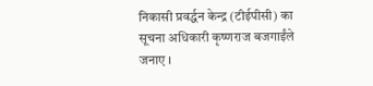निकासी प्रवर्द्धन केन्द्र (टीईपीसी) का सूचना अधिकारी कृष्णराज बजगाईंले जनाए ।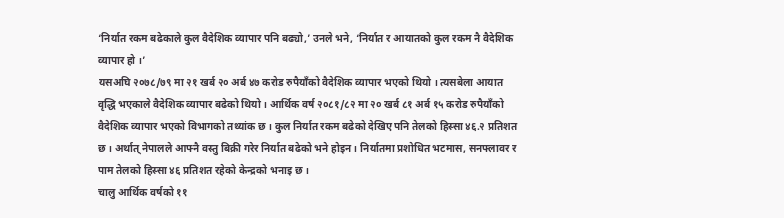‘निर्यात रकम बढेकाले कुल वैदेशिक व्यापार पनि बढ्यो,’ उनले भने, ‘निर्यात र आयातको कुल रकम नै वैदेशिक व्यापार हो ।’
यसअघि २०७८/७९ मा २१ खर्ब २० अर्ब ४७ करोड रुपैयाँको वैदेशिक व्यापार भएको थियो । त्यसबेला आयात वृद्धि भएकाले वैदेशिक व्यापार बढेको थियो । आर्थिक वर्ष २०८१/८२ मा २० खर्ब ८१ अर्ब १५ करोड रुपैयाँको वैदेशिक व्यापार भएको विभागको तथ्यांक छ । कुल निर्यात रकम बढेको देखिए पनि तेलको हिस्सा ४६.२ प्रतिशत छ । अर्थात् नेपालले आफ्नै वस्तु बिक्री गरेर निर्यात बढेको भने होइन । निर्यातमा प्रशोधित भटमास, सनफ्लावर र पाम तेलको हिस्सा ४६ प्रतिशत रहेको केन्द्रको भनाइ छ ।
चालु आर्थिक वर्षको ११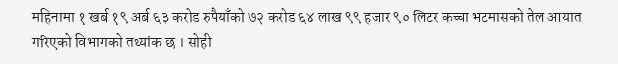महिनामा १ खर्ब १९ अर्ब ६३ करोड रुपैयाँको ७२ करोड ६४ लाख ९९ हजार ९० लिटर कच्चा भटमासको तेल आयात गरिएको विभागको तथ्यांक छ । सोही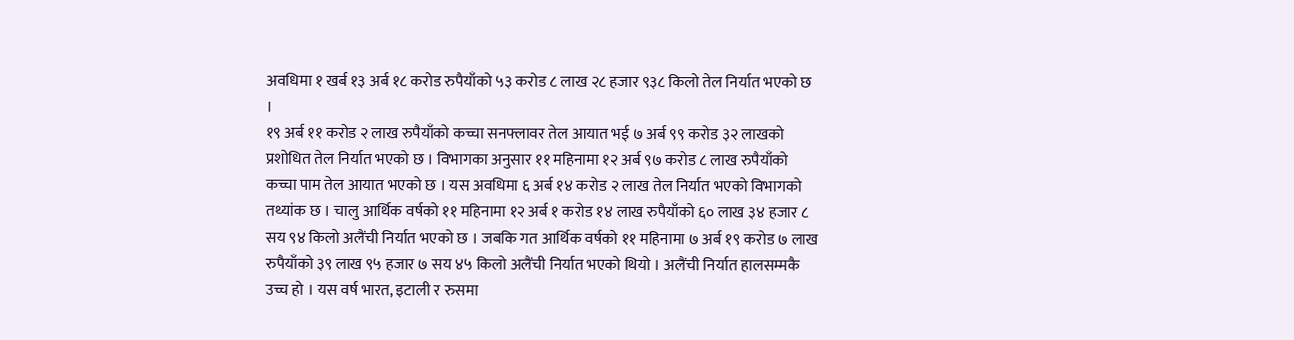अवधिमा १ खर्ब १३ अर्ब १८ करोड रुपैयाँको ५३ करोड ८ लाख २८ हजार ९३८ किलो तेल निर्यात भएको छ ।
१९ अर्ब ११ करोड २ लाख रुपैयाँको कच्चा सनफ्लावर तेल आयात भई ७ अर्ब ९९ करोड ३२ लाखको प्रशोधित तेल निर्यात भएको छ । विभागका अनुसार ११ महिनामा १२ अर्ब ९७ करोड ८ लाख रुपैयाँको कच्चा पाम तेल आयात भएको छ । यस अवधिमा ६ अर्ब १४ करोड २ लाख तेल निर्यात भएको विभागको तथ्यांक छ । चालु आर्थिक वर्षको ११ महिनामा १२ अर्ब १ करोड १४ लाख रुपैयाँको ६० लाख ३४ हजार ८ सय ९४ किलो अलैंची निर्यात भएको छ । जबकि गत आर्थिक वर्षको ११ महिनामा ७ अर्ब १९ करोड ७ लाख रुपैयाँको ३९ लाख ९५ हजार ७ सय ४५ किलो अलैंची निर्यात भएको थियो । अलैंची निर्यात हालसम्मकै उच्च हो । यस वर्ष भारत, इटाली र रुसमा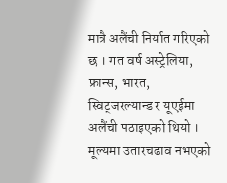मात्रै अलैंची निर्यात गरिएको छ । गत वर्ष अस्ट्रेलिया, फ्रान्स, भारत, स्विट्जरल्यान्ड र यूएईमा अलैंची पठाइएको थियो ।
मूल्यमा उतारचढाव नभएको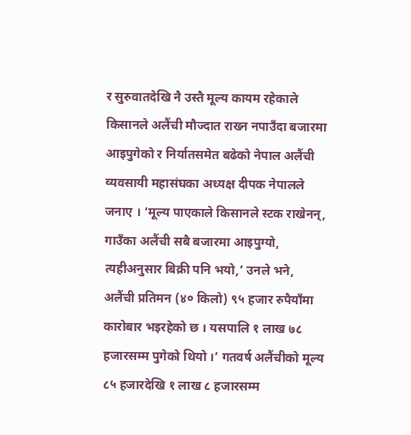र सुरुवातदेखि नै उस्तै मूल्य कायम रहेकाले किसानले अलैंची मौज्दात राख्न नपाउँदा बजारमा आइपुगेको र निर्यातसमेत बढेको नेपाल अलैंची व्यवसायी महासंघका अध्यक्ष दीपक नेपालले जनाए । ‘मूल्य पाएकाले किसानले स्टक राखेनन्, गाउँका अलैंची सबै बजारमा आइपुग्यो, त्यहीअनुसार बिक्री पनि भयो,’ उनले भने, अलैंची प्रतिमन (४० किलो) ९५ हजार रुपैयाँमा कारोबार भइरहेको छ । यसपालि १ लाख ७८ हजारसम्म पुगेको थियो ।’ गतवर्ष अलैंचीको मूल्य ८५ हजारदेखि १ लाख ८ हजारसम्म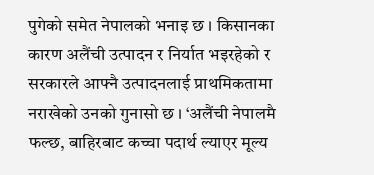पुगेको समेत नेपालको भनाइ छ । किसानका कारण अलैंची उत्पादन र निर्यात भइरहेको र सरकारले आफ्नै उत्पादनलाई प्राथमिकतामा नराखेको उनको गुनासो छ । ‘अलैंची नेपालमै फल्छ, बाहिरबाट कच्चा पदार्थ ल्याएर मूल्य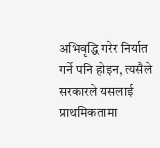अभिवृद्धि गरेर निर्यात गर्ने पनि होइन, त्यसैले सरकारले यसलाई प्राथमिकतामा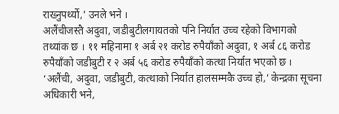राख्नुपर्थ्यो,’ उनले भने ।
अलैंचीजस्तै अदुवा, जडीबुटीलगायतको पनि निर्यात उच्च रहेको विभागको तथ्यांक छ । ११ महिनामा १ अर्ब २१ करोड रुपैयाँको अदुवा, १ अर्ब ८६ करोड रुपैयाँको जडीबुटी र २ अर्ब ५६ करोड रुपैयाँको कत्था निर्यात भएको छ । ‘अलैंची, अदुवा, जडीबुटी, कत्थाको निर्यात हालसम्मकै उच्च हो,’ केन्द्रका सूचना अधिकारी भने,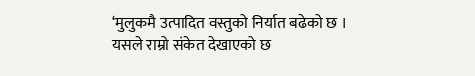‘मुलुकमै उत्पादित वस्तुको निर्यात बढेको छ । यसले राम्रो संकेत देखाएको छ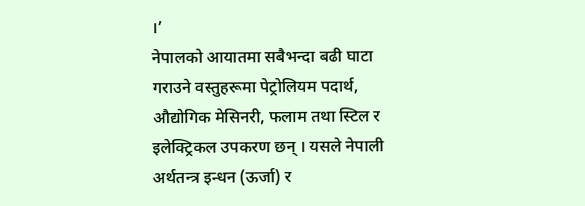।’
नेपालको आयातमा सबैभन्दा बढी घाटा गराउने वस्तुहरूमा पेट्रोलियम पदार्थ, औद्योगिक मेसिनरी, फलाम तथा स्टिल र इलेक्ट्रिकल उपकरण छन् । यसले नेपाली अर्थतन्त्र इन्धन (ऊर्जा) र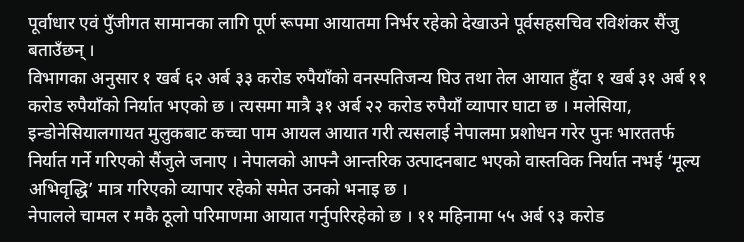पूर्वाधार एवं पुँजीगत सामानका लागि पूर्ण रूपमा आयातमा निर्भर रहेको देखाउने पूर्वसहसचिव रविशंकर सैंजु बताउँछन् ।
विभागका अनुसार १ खर्ब ६२ अर्ब ३३ करोड रुपैयाँको वनस्पतिजन्य घिउ तथा तेल आयात हुँदा १ खर्ब ३१ अर्ब ११ करोड रुपैयाँको निर्यात भएको छ । त्यसमा मात्रै ३१ अर्ब २२ करोड रुपैयाँ व्यापार घाटा छ । मलेसिया, इन्डोनेसियालगायत मुलुकबाट कच्चा पाम आयल आयात गरी त्यसलाई नेपालमा प्रशोधन गरेर पुनः भारततर्फ निर्यात गर्ने गरिएको सैंजुले जनाए । नेपालको आफ्नै आन्तरिक उत्पादनबाट भएको वास्तविक निर्यात नभई ‘मूल्य अभिवृद्धि’ मात्र गरिएको व्यापार रहेको समेत उनको भनाइ छ ।
नेपालले चामल र मकै ठूलो परिमाणमा आयात गर्नुपरिरहेको छ । ११ महिनामा ५५ अर्ब ९३ करोड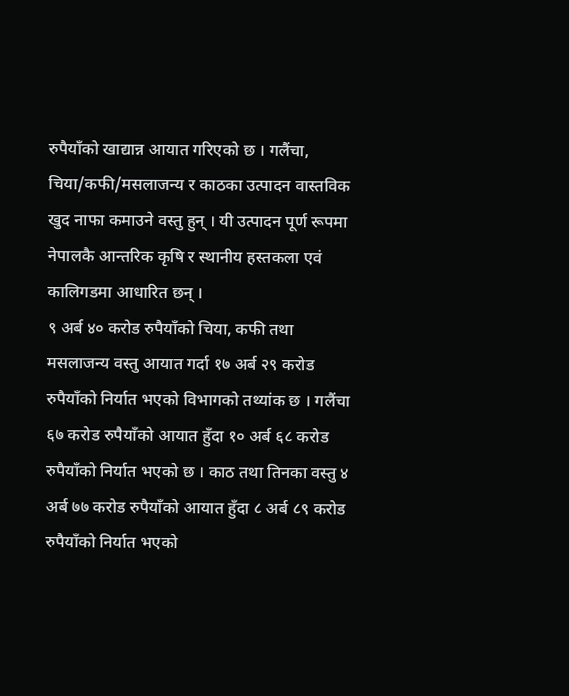रुपैयाँको खाद्यान्न आयात गरिएको छ । गलैंचा, चिया/कफी/मसलाजन्य र काठका उत्पादन वास्तविक खुद नाफा कमाउने वस्तु हुन् । यी उत्पादन पूर्ण रूपमा नेपालकै आन्तरिक कृषि र स्थानीय हस्तकला एवं कालिगडमा आधारित छन् ।
९ अर्ब ४० करोड रुपैयाँको चिया, कफी तथा मसलाजन्य वस्तु आयात गर्दा १७ अर्ब २९ करोड रुपैयाँको निर्यात भएको विभागको तथ्यांक छ । गलैंचा ६७ करोड रुपैयाँको आयात हुँदा १० अर्ब ६८ करोड रुपैयाँको निर्यात भएको छ । काठ तथा तिनका वस्तु ४ अर्ब ७७ करोड रुपैयाँको आयात हुँदा ८ अर्ब ८९ करोड रुपैयाँको निर्यात भएको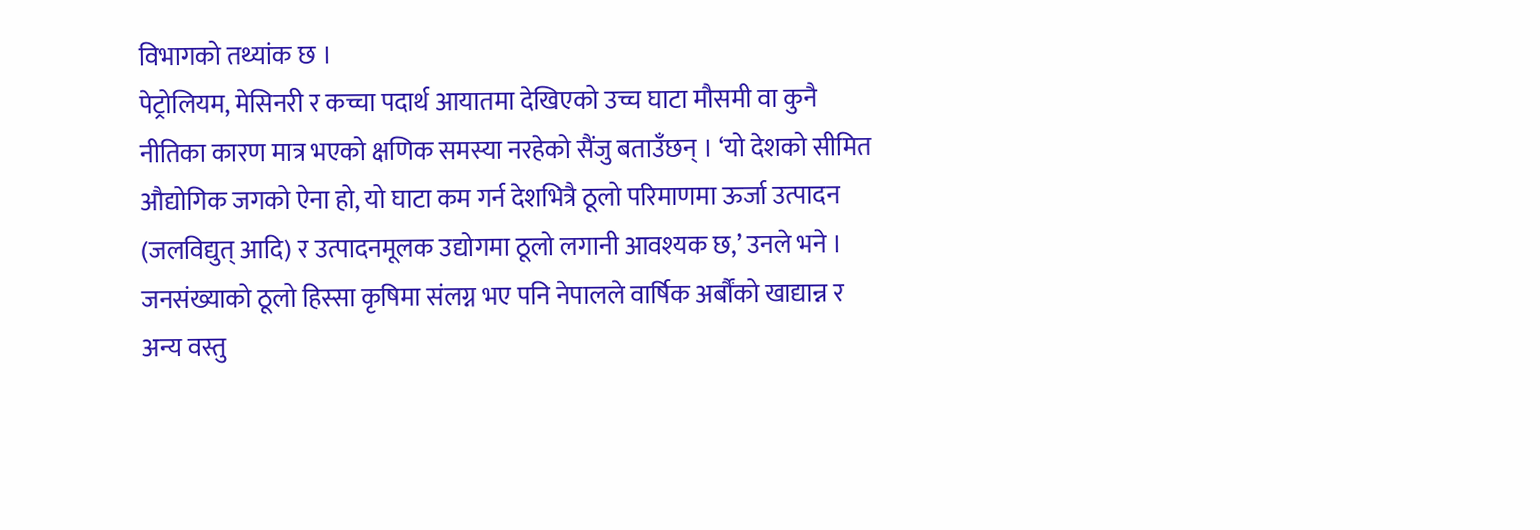विभागको तथ्यांक छ ।
पेट्रोलियम, मेसिनरी र कच्चा पदार्थ आयातमा देखिएको उच्च घाटा मौसमी वा कुनै नीतिका कारण मात्र भएको क्षणिक समस्या नरहेको सैंजु बताउँछन् । ‘यो देशको सीमित औद्योगिक जगको ऐना हो, यो घाटा कम गर्न देशभित्रै ठूलो परिमाणमा ऊर्जा उत्पादन (जलविद्युत् आदि) र उत्पादनमूलक उद्योगमा ठूलो लगानी आवश्यक छ,’ उनले भने ।
जनसंख्याको ठूलो हिस्सा कृषिमा संलग्न भए पनि नेपालले वार्षिक अर्बौंको खाद्यान्न र अन्य वस्तु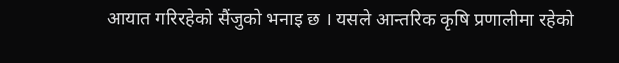आयात गरिरहेको सैंजुको भनाइ छ । यसले आन्तरिक कृषि प्रणालीमा रहेको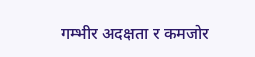गम्भीर अदक्षता र कमजोर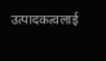उत्पादकत्वलाई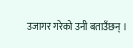उजागर गरेको उनी बताउँछन् ।